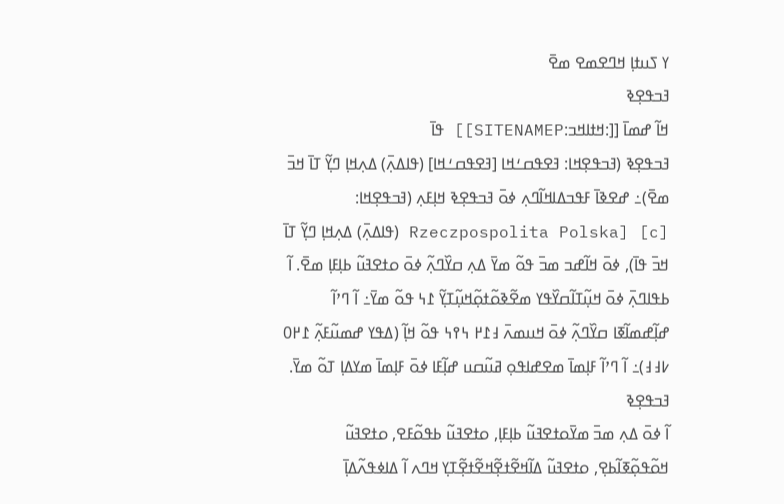ߌ ߖߎߙߊ߲ ߞߣߐߘߐ ߘߐ߫
ߔߏߟߐ߲ߢ
ߞߊ߬ ߝߘߊ߫ [[:ߞߙߊߞߏ:SITENAMEP]] ߟߊ߫
ߔߏߟߐ߲ߢ (ߔߏߟߐ߲ߞߊ: ߔߐߟߛߑߞߊ [ߔߐߟߛߑߞߊ] (ߟߊߡߍ߲߫) ߡߍ߲ߞߊ߲ ߣߌ߲߬ ߠߊ߫ ߞߏ߫ ߘߐ߫)߸ ߝߐߢߊ߫ ߓߟߏߡߊߞߊ߬ߣߍ߲ ߦߋ߫ ߔߏߟߐ߲ߢ ߞߊ߲ߓߍ߲ (ߔߏߟߐ߲ߞߊ: Rzeczpospolita Polska] [c] (ߟߊߡߍ߲߫) ߡߍ߲ߞߊ߲ ߣߌ߲߬ ߠߊ߫ ߞߏ߫ ߟߊ߫), ߦߋ߫ ߞߊ߬ߝߏ ߘߏ߫ ߟߋ߬ ߘߌ߫ ߡߍ߲ ߛߌ߰ߣߍ߲߬ ߦߋ߫ ߋߙߐߔߎ߬ ߕߊ߲ߓߊ߲ ߘߐ߫. ߊ߬ ߕߟߊߣߍ߲߫ ߦߋ߫ ߞߎ߲߬ߠߊ߬ߛߌ߰ߟߌ ߘߐ߬ߢߋ߬ߙߋ߲߬ߞߎ߲߬ߠߌ߲߬ ߁߆ ߟߋ߬ ߘߌ߫߸ ߊ߬ ߣߴߊ߬ ߝߊ߲߬ߝߘߊ߬ߧߊ ߛߌ߰ߣߍ߲߬ ߦߋ߫ ߞߎߘߍ߫ ߃߁߂ ߆߉߆ ߟߋ߬ ߞߊ߲߬ (ߡߟߌ ߝߘߎ߬ߓߍ߲߬ ߁߂0 ߇߃߃)߸ ߊ߬ ߣߴߊ߬ ߓߊ߲ߘߊ߫ ߘߐߝߊߟߋ߲ ߥߎ߬ߛߎ ߝߊ߲߬ߓߊ ߦߋ߫ ߓߊ߲ߘߊ߫ ߘߌߡߊ߲ ߠߋ߬ ߘߌ߫.
ߔߏߟߐ߲ߢ
ߊ߬ ߦߋ߫ ߡߍ߲ ߘߏ߫ ߘߌ߫ߋߙߐߔߎ߬ ߕߊ߲ߓߊ߲, ߋߙߐߔߎ߬ ߕߟߋ߬ߓߐ, ߋߙߐߔߎ߬ ߞߋ߬ߟߋ߲߬ߧߊ߬ߕߐ߲, ߋߙߐߔߎ߬ ߡߊ߬ߞߐ߬ߙߐ߲߬ߞߐ߬ߙߐ߲߬ߠߌ߲ ߞߣߍ ߊ߬ ߡߊߦߟߍ߬ߡߊ߲߫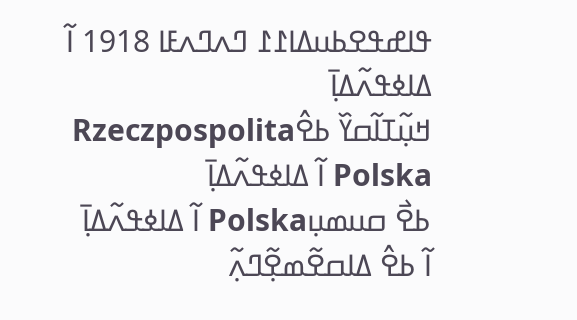ߟߊߝߟߐߕߎߡߊ߁߁ ߣߍߣߍߓߊ 1918 ߊ߬ ߡߊߦߟߍ߬ߡߊ߲߫
ߞߎ߲߬ߠߊ߬ߛߌ߰ ߕߐ߮Rzeczpospolita Polska ߊ߬ ߡߊߦߟߍ߬ߡߊ߲߫
ߕߐ߯ ߛߎߘߎ߲Polska ߊ߬ ߡߊߦߟߍ߬ߡߊ߲߫
ߊ߬ ߕߐ߮ ߡߊߛߐ߬ߘߐ߲߬ߣߍ߲߬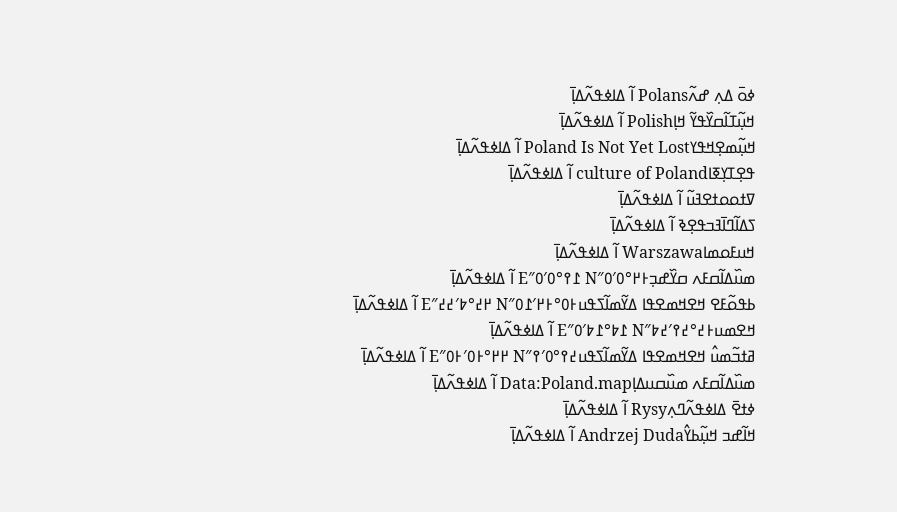ߦߋ߫ ߡߍ߲ ߝߍ߬Polans ߊ߬ ߡߊߦߟߍ߬ߡߊ߲߫
ߞߎ߲߬ߠߊ߬ߛߌ߰ߟߌ߬ ߞߊ߲Polish ߊ߬ ߡߊߦߟߍ߬ߡߊ߲߫
ߞߎ߲߬ߘߐ߲ߞߟߌPoland Is Not Yet Lost ߊ߬ ߡߊߦߟߍ߬ߡߊ߲߫
ߟߐ߲ߠߌ߲ߧߊculture of Poland ߊ߬ ߡߊߦߟߍ߬ߡߊ߲߫
ߜߙߋߋߙߐߔߎ߬ ߊ߬ ߡߊߦߟߍ߬ߡߊ߲߫
ߖߡߊ߬ߣߊ߫ߔߏߟߐ߲ߢ ߊ߬ ߡߊߦߟߍ߬ߡߊ߲߫
ߞߎߓߋߘߊWarszawa ߊ߬ ߡߊߦߟߍ߬ߡߊ߲߫
ߘߎ߰ߡߊ߬ߛߓߍ ߛߌ߰ߝߏ߲߅߂°߀′߀″N ߁߉°߀′߀″E ߊ߬ ߡߊߦߟߍ߬ߡߊ߲߫
ߕߟߋ߬ߓߐ ߞߐߞߘߐߟߊ ߡߌ߬ߘߊ߬ߖߟߎ߅߀°߅߂′߁߀″N ߂߄°߈′߄߄″E ߊ߬ ߡߊߦߟߍ߬ߡߊ߲߫
ߞߐߘߎ߅߄°߄߉′߄߈″N ߁߈°߁߈′߀″E ߊ߬ ߡߊߦߟߍ߬ߡߊ߲߫
ߥߙߏ߬ߘߎ߮ ߞߐߞߘߐߟߊ ߡߌ߬ߘߊ߬ߖߟߎ߄߉°߀′߉″N ߂߂°߅߀′߅߀″E ߊ߬ ߡߊߦߟߍ߬ߡߊ߲߫
ߘߎ߰ߡߊ߬ߛߓߍ ߘߎ߰ߛߎߡߊ߲Data:Poland.map ߊ߬ ߡߊߦߟߍ߬ߡߊ߲߫
ߦߙߐ߫ ߡߊߦߟߍ߬ߣߍ߲Rysy ߊ߬ ߡߊߦߟߍ߬ߡߊ߲߫
ߞߊ߬ߝߏ ߞߎ߲߬ߕߌ߮Andrzej Duda ߊ߬ ߡߊߦߟߍ߬ߡߊ߲߫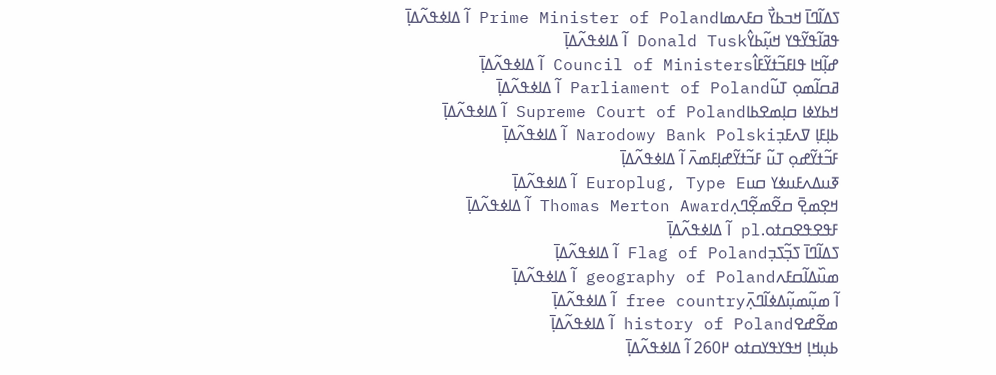ߖߡߊ߬ߣߊ߫ ߞߏߕߌ߯ ߛߓߍߘߊPrime Minister of Poland ߊ߬ ߡߊߦߟߍ߬ߡߊ߲߫
ߟߥߊ߬ߟߌ߬ߟߌ ߞߎ߲߬ߕߌ߮Donald Tusk ߊ߬ ߡߊߦߟߍ߬ߡߊ߲߫
ߝߊ߲߬ߞߊ ߟߊߓߏ߬ߙߌ߬ߓߊ߮Council of Ministers ߊ߬ ߡߊߦߟߍ߬ߡߊ߲߫
ߥߛߊ߬ߘߋ߲ ߠߎ߬Parliament of Poland ߊ߬ ߡߊߦߟߍ߬ߡߊ߲߫
ߞߕߌߦߊ ߛߊ߲ߘߐߕߊSupreme Court of Poland ߊ߬ ߡߊߦߟߍ߬ߡߊ߲߫
ߕߊ߲ߓߊ߲ ߜߍߓߏ߲Narodowy Bank Polski ߊ߬ ߡߊߦߟߍ߬ߡߊ߲߫
ߓߏ߬ߙߌ߬ߝߋ߲ ߠߎ߬ ߓߏ߬ߙߌ߬ߝߊ߲ߓߘߍ߫ ߊ߬ ߡߊߦߟߍ߬ߡߊ߲߫
ߧߎߡߍߓߎߦߌ ߛߎEuroplug, Type E ߊ߬ ߡߊߦߟߍ߬ߡߊ߲߫
ߞߐ߲ߘߐ߲߫ ߛߐ߬ߘߐ߲߬ߣߍ߲Thomas Merton Award ߊ߬ ߡߊߦߟߍ߬ߡߊ߲߫
ߓߟߐߟߐߛߙߋ.pl ߊ߬ ߡߊߦߟߍ߬ߡߊ߲߫
ߖߡߊ߬ߣߊ߫ ߖߏ߲߬ߖߏ߲Flag of Poland ߊ߬ ߡߊߦߟߍ߬ߡߊ߲߫
ߘߎ߰ߡߊ߬ߛߓߍgeography of Poland ߊ߬ ߡߊߦߟߍ߬ߡߊ߲߫
ߊ߬ ߘߎ߲߬ߘߎ߲߬ߡߦߊ߬ߣߍ߲߫free country ߊ߬ ߡߊߦߟߍ߬ߡߊ߲߫
ߘߐ߬ߝߐhistory of Poland ߊ߬ ߡߊߦߟߍ߬ߡߊ߲߫
ߕߎ߲ߞߊ߲ ߞߟߌߟߌߛߙߋ ߂260 ߊ߬ ߡߊߦߟߍ߬ߡߊ߲߫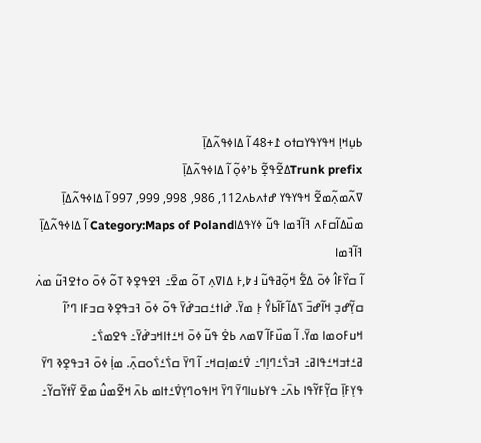ߕߎ߲ߞߊ߲ ߞߟߌߟߌߛߙߋ ߁+48 ߊ߬ ߡߊߦߟߍ߬ߡߊ߲߫
Trunk prefixߡߐ߬ߟߐ߲߬ ߕߴߦߋ߲߬ ߊ߬ ߡߊߦߟߍ߬ߡߊ߲߫
ߜߍ߬ߘߍ߲߬ߘߐ߬ ߞߟߌߟߌ ߝߙߍߕߍ112, 986, 998, 999, 997 ߊ߬ ߡߊߦߟߍ߬ߡߊ߲߫
ߘߎ߰ߡߊ߬ߛߓߍ ߔߊ߬ߔߘߊ ߟߎ߬ ߦߌߟߡߊCategory:Maps of Poland ߊ߬ ߡߊߦߟߍ߬ߡߊ߲߫
ߔߊ߬ߔߘߊ
ߊ߬ ߛߌ߰ߓߊ߮ ߦߋ߫ ߡߐ߱ ߞߋ߲߬ߥߟߎ߬ ߃߈,߅ ߡߊߜߍ߲ ߠߋ߬ ߘߐ߫߸ ߔߐߟߐ߲ߢ ߠߋ߬ ߦߋ߫ ߋߙߐߔߎ߬ ߘߍ߭ ߛߌ߲߬ߝߏ߲ ߞߊ߬ߝߏ߫ ߖߡߊ߬ߓߊ߬ߕߌ߮ ߅߲ ߘߌ߫. ߝ߭ߊߙߑߛߏߝ߭ߌ߫ ߟߋ߬ ߦߋ߫ ߔߏߟߐ߲ߢ ߛߏߓߊ ߣߴߊ߬ ߞߎߓߋߘߊ ߘߌ߫. ߊ߬ ߘߎ߰ߓߊ߬ ߜߘߍ ߕߐ߭ ߟߎ߬ ߦߋ߫ ߞߑߙߊߞߏߝ߭ߌ߫߸ ߟߐߘߖ߭߸ ߥߑߙߏߞߑߟߊߥ߸ ߔߏߖ߭ߑߣߊ߲ߣ߸ ߜ߭ߑߘߊ߲ߛߞ߸ ߊ߬ ߣߌ߫ ߛߖ߭ߑߖ߭ߋߛߍ߲߫. ߘߊ߲߭ ߦߋ߫ ߔߏߟߐ߲ߢ ߣߌ߫ ߟߌ߲ߓߊ߲߫ ߛߌ߲߬ߓߌ߬ߟߊ ߕߍ߫߸ ߟߌߕߎߊߣߌ߫ ߣߌ߫ ߞߊߟߋߣߌ߲ߜ߭ߑߙߊߘ ߕߍ߫ ߞߐ߬ߘߎ߮ ߘߐ߫ ߌ߬ߙߌ߬ߛߌ߬߸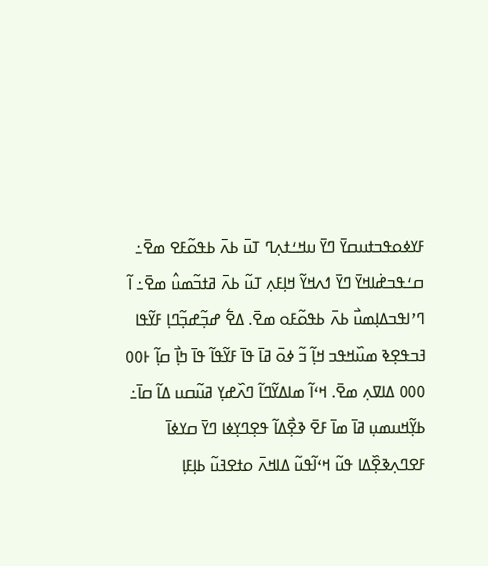ߓߌߦߋߟߏߙߎߛߌ߫ ߣߌ߫ ߎߞߑߙߍ߲ߣ ߠߎ߫ ߕߍ߫ ߕߟߋ߬ߓߐ ߘߐ߫߸ ߛߑߟߏߝ߭ߊߞߌ߫ ߣߌ߫ ߗߍߞߌ߬ ߞߊ߲ߓߍ߲ ߠߎ߬ ߕߍ߫ ߥߙߏ߬ߘߎ߮ ߘߐ߫߸ ߊ߬ ߣߴߊߟߏߡߊ߲ߘߎ߯ ߕߍ߫ ߕߟߋ߬ߓߋ ߘߐ߫. ߡߐ߱ ߝߏ߲߬ߝߏ߲߬ߣߊ߲ ߓߌ߬ߟߊ ߔߏߟߐ߲ߢ ߘߎ߰ߞߟߏ ߞߊ߲߬ ߏ߬ ߦߋ߫ ߥߊ߫ ߟߊ߫ ߓߌ߬ߟߊ߬ ߟߊ߫ ߤߊ߲߯ ߛߊ߲߬ ߅߀߀ ߀߀߀ ߡߊߜߍ߲ ߘߐ߫. ߞߵߊ߬ ߘߊߡߌ߬ߣߊ߬ ߣߍ߰ߝߌ߲ ߥߎ߬ߛߎ ߡߊ߬ ߛߊ߫߸ ߕߌ߲߬ߞߎߘߎ߲ ߥߊ߫ ߘߊ߫ ߓߐ߫ ߢߐ߲߯ߡߊ߬ ߟߐ߲ߣߌ߲ߦߊ ߣߌ߫ ߛߌߦߊ߫ ߓߐߣߍ߲ߢߐ߲߰ߡߊ ߟߎ߬ ߞߵߊ߬ߟߎ߬ ߡߊߞߍ߫ ߋߙߐߔߎ߬ ߕߊ߲ߓߊ߲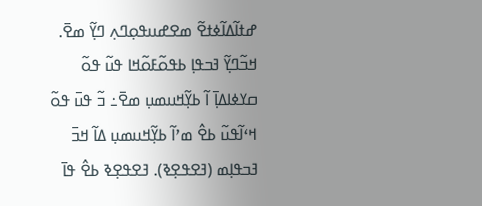ߝߙߊ߬ߡߊ߬ߦߙߐ߬ ߘߐߝߎߟߋ߲ߣߍ߲ ߣߌ߲߬ ߘߐ߫. ߞߏ߬ߣߌ߲߬ ߔߏߟߊ߲ ߕߟߋ߬ߓߋ߬ߞߊ ߟߎ߬ ߟߋ߬ ߛߌߦߊߡߊ߲߫ ߊ߬ ߕߌ߲߬ߞߎߘߎ߲ ߘߐ߫߸ ߏ߬ ߟߎ߫ ߟߋ߬ ߞߵߊ߬ߟߎ߬ ߕߐ߮ ߘߴߊ߬ ߕߌ߲߬ߞߎߘߎ߲ ߡߊ߬ ߞߏ߫ ߔߏߟߊ߲ߘ (ߔߐߟߐ߲ߢ). ߔߐߟߐ߲ߢ ߕߐ߮ ߟߊ߫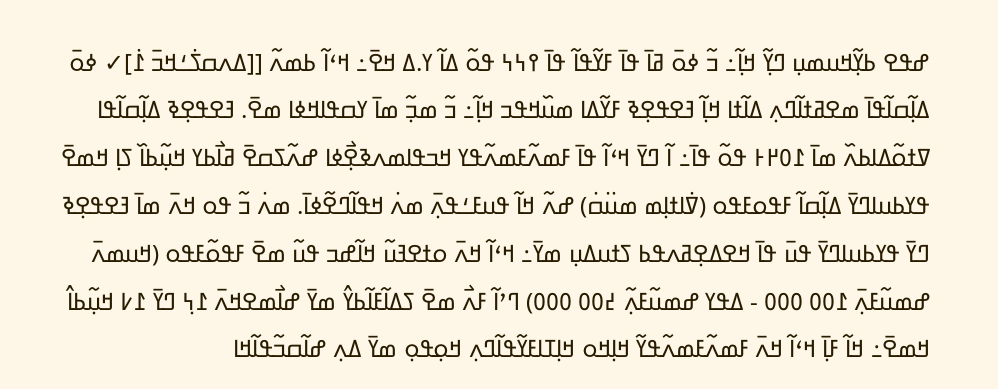ߝߟߐ ߕߌ߲߬ߞߎߘߎ߲ ߣߌ߲߬ ߞߊ߲߬߸ ߏ߬ ߦߋ߫ ߥߊ߫ ߟߊ߫ ߓߌ߬ߟߊ߬ ߟߊ߫ ߉߆߆ ߟߋ߬ ߡߊ߬ ߌ.ߡ ߞߐ߫߸ ߞߵߊ߬ ߕߘߍ߬ [[ߡߍߛߖ߭ߑߞߏ߫ ߁߭]✓ ߦߋ߫ ߡߊ߲߬ߛߊ߬ߟߊ߫ ߘߐߥߙߊ߬ߣߍ߲ ߡߊ߬ߙߊ ߞߊ߲߬ ߔߐߟߐ߲ߢ ߓߌ߬ߡߊ ߘߎ߰ߞߟߏ ߞߊ߲߬߸ ߏ߬ ߘߏ߲߬ ߘߊ߫ ߌߛߟߊߞߦߊ ߘߐ߫. ߔߐߟߐ߲ߢ ߡߊ߲߬ߛߊ߬ߟߊ ߜߙߋ߬ߡߊߕߍ߰ ߘߊ߫ ߁߀߂߅ ߟߋ߬ ߟߊ߫߸ ߊ߬ ߣߌ߫ ߞߵߊ߬ ߟߊ߫ ߓߘߍ߬ߓߘߍ߬ߟߌ ߞߏߟߊߘߍߢߐ߲߯ߦߊ ߝߍ߬ߖߛߐ߫ ߥߊ߯ߕߌ ߞߎ߲߬ߕߊ߰ ߖߊ߲ ߞߘߐ߫ ߟߌߕߎߊߣߌ߫ ߡߊ߲߬ߛߊ߬ ߓߟߋߓߟߋ (ߜ߭ߊߙߊ߲ߘ ߘߎ߳ߛ߭) ߝߍ߬ ߞߊ߬ ߟߎߓߑߟߍ߲߫ ߘߍ߭ ߞߟߊ߬ߣߐ߬ߦߊ߫. ߘߍ߭ ߏ߬ ߟߋ ߞߍ߫ ߘߊ߫ ߔߐߟߐ߲ߢ ߣߌ߫ ߟߌߕߎߊߣߌ߫ ߟߎ߫ ߟߊ߫ ߞߐߡߐ߲ߥߍߟߕ ߖߙߎߡߎ߲ ߘߌ߫߸ ߞߵߊ߬ ߞߍ߫ ߋߙߐߔߎ߬ ߞߊ߬ߝߏ ߟߎ߬ ߘߐ߫ ߓߟߋ߬ߓߟߋ (ߞߎߘߍ߫ ߝߘߎ߬ߓߍ߲߫ ߁߀߀ ߀߀߀ - ߡߟߌ ߝߘߎ߬ߓߍ߲߬ ߄߀߀ ߀߀߀) ߣߴߊ߬ ߓߍ߯ ߘߐ߫ ߖߡߊ߬ߓߊ߬ߕߌ߮ ߘߌ߫ ߝߊ߯ߘߐߞߍ߫ ߁߆߲ ߣߌ߫ ߁߇ ߞߎ߲߬ߕߊ߮ ߞߘߐ߫߸ ߞߊ߬ ߓߊ߲߫ ߞߵߊ߬ ߞߍ߫ ߓߘߍ߬ߓߘߍ߬ߟߌ߬ ߞߊ߲ߞߋ ߞߊ߲ߠߊߓߌ߬ߟߊ߬ߣߍ߲ ߞߋ߲ߟߋ߲ ߘߌ߫ ߡߍ߲ ߝߊ߬ߛߏ߬ߟߊ߬ߞߊ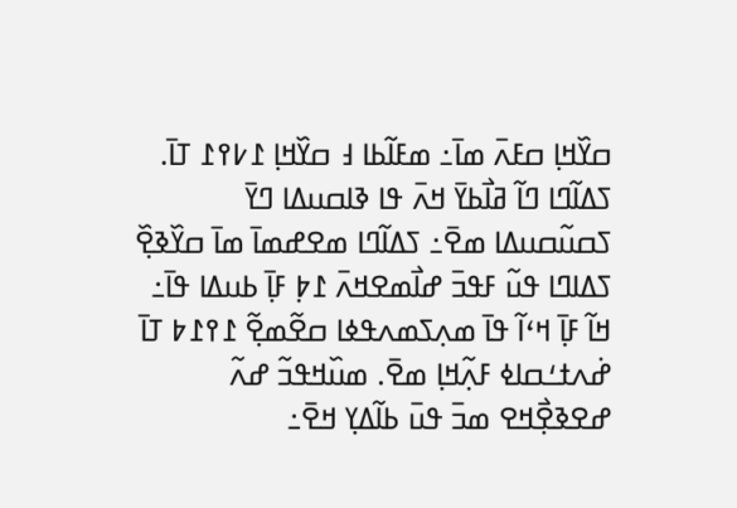ߛߌ߰ߞߊ߲ ߛߓߍ߫ ߘߊ߫߸ ߘߓߊ߬ߕߊ ߃ ߛߌ߰ߞߊ߲ ߁߇߉߁ ߠߊ߫. ߖߡߊ߬ߣߊ ߣߊ߬ ߥߊ߯ߕߌ߫ ߞߍ߫ ߟߊ ߢߊߛߎߡߊ ߣߌ߫ ߖߛߎ߬ߛߎߡߊ ߘߐ߫߸ ߖߡߊ߬ߣߊ ߘߐߝߘߊ߫ ߘߊ߫ ߛߌ߰ߢߐ߲߰ ߖߡߊߣߊ ߟߎ߬ ߓߟߏ߫ ߝߊ߯ߘߐߞߍ߫ ߁߈߲ ߓߊ߲߫ ߕߎߡߊ ߟߊ߫߸ ߞߊ߬ ߓߊ߲߫ ߞߵߊ߬ ߟߊ߫ ߘߍ߲ߖߘߍߟߦߊ ߛߐ߬ߘߐ߲߬ ߁߉߁߈ ߠߊ߫ ߝ߭ߍߙߑߛߊߦ ߓߍ߲߬ߞߊ߲ ߘߐ߫. ߘߎ߰ߞߟߏ߬ ߝߍ߬ ߝߐߢߐ߲߯ߞߐ ߘߏ߫ ߟߎ߫ ߕߊ߬ߡߌ߲ ߞߐ߫߸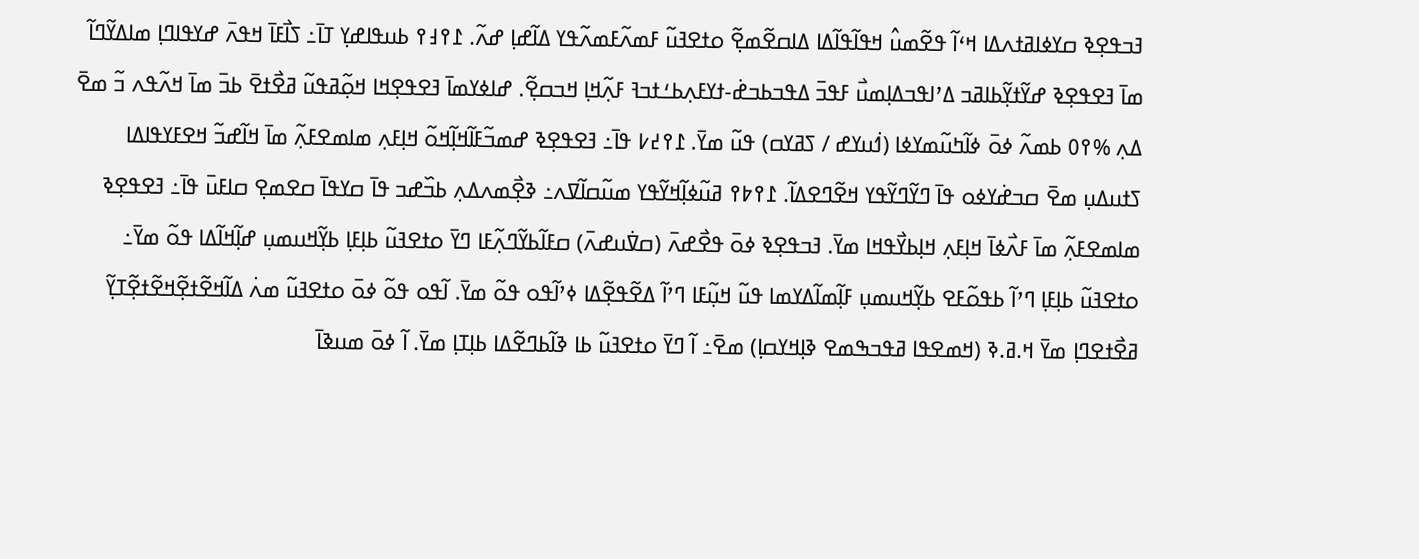ߔߏߟߐ߲ߢ ߛߌߦߊߥߙߍߡߊ ߞߵߊ߬ ߟߐ߬ߘߎ߮ ߞߟߊ߬ߟߊ߬ߡߊ ߡߊߛߐ߬ߘߐ߲߬ ߋߙߐߔߎ߬ ߓߘߍ߬ߓߘߍ߬ߟߌ ߡߊ߬ߝߊ߲ ߝߍ߬. ߁߉߃߉ ߕߎߟߊߝߌ߲ ߠߊ߫߸ ߖߊ߯ߓߊ߫ ߞߟߍ߫ ߝߌߟߊߣߊ߲ ߘߊߡߌ߬ߣߊ߬ ߘߊ߫ ߔߐߟߐ߲ߢ ߝߌ߬ߙߌ߲߬ߕߊߥߏ ߡߴߊߟߏߡߊ߲ߘߎ߯ ߓߟߏ߫ ߡߟߏߕߏߝ߭-ߙߌߓߍ߲ߕߑߙߏߔ ߓߍ߲߬ߞߊ߲ ߞߏߛߐ߲߬. ߝߊߦߌߘߊ߫ ߔߐߟߐ߲ߞߊ ߞߋ߲߬ߥߟߎ߬ ߥߐ߯ߙߐ߫ ߕߏ߫ ߘߊ߫ ߞߍ߬ߟߍ ߏ߬ ߘߐ߫ ߡߍ߲ %߉߀ ߕߘߍ߬ ߦߋ߫ ߦߊ߬ߤߎ߬ߘߌߦߊ (ߗ߭ߎߌߝ / ߖߥߌߛ) ߟߎ߬ ߘߌ߫. ߁߉߄߇ ߟߊ߫߸ ߔߐߟߐ߲ߢ ߝߘߏ߬ߓߊ߬ߞߊ߲߬ߞߋ߬ ߞߊ߲ߓߍ߲ ߘߊߘߐߓߍ߲߬ ߘߊ߫ ߞߊ߬ߝߏ߬ ߞߐߓߌߟߊߡߊ ߖߙߎߡߎ߲ ߘߐ߫ ߛߏߝ߭ߌߦߋ ߟߊ߫ ߣߌ߬ߣߌ߬ߟߌ ߞߐ߬ߣߐߡߊ߬. ߁߉߈߉ ߥߎ߬ߦߊ߲߬ߞߌ߬ߟߌ ߘߎ߬ߛߊ߬ߜߍ߸ ߢߐ߲߯ߘߍߡߍ߲ ߕߏ߰ߝߏ ߟߊ߫ ߛߌߟߊ߫ ߛߐߘߐ߲ ߛߊߓߎ߫ ߟߊ߫߸ ߔߐߟߐ߲ߢ ߘߊߘߐߓߍ߲߬ ߘߊ߫ ߓߍ߯ߦߊ߫ ߞߊ߲ߓߍ߲ ߞߊ߲ߕߌ߯ߟߞߊ ߘߌ߫. ߔߏߟߐ߲ߢ ߦߋ߫ ߟߐ߯ߝߍ߫ (ߛߜ߭ߎߝߍ߫) ߛߓߊ߬ߕߌ߬ߣߍ߲߬ߓߊ ߣߌ߫ ߋߙߐߔߎ߬ ߕߊ߲ߓߊ߲ ߕߌ߲߬ߞߎߘߎ߲ ߝߊ߲߬ߞߊ߬ߡߊ ߟߋ߬ ߘߌ߫߸ ߋߙߐߔߎ߬ ߕߊ߲ߓߊ߲ ߣߴߊ߬ ߕߟߋ߬ߓߐ ߕߌ߲߬ߞߎߘߎ߲ ߓߊ߲߬ߘߊ߬ߡߌߘߊ ߟߎ߬ ߞߎ߲߬ߓߊ ߣߴߊ߬ ߡߐ߬ߟߐ߲߬ߡߊ ߦߴߊ߬ߟߋ ߟߋ߬ ߘߌ߫. ߊ߬ߟߋ ߟߋ߬ ߦߋ߫ ߋߙߐߔߎ߬ ߘߍ߭ ߡߊ߬ߞߐ߬ߙߐ߲߬ߞߐ߬ߙߐ߲߬ߠߌ߲߬ ߥߐ߯ߙߐߣߊ߲ ߘߌ߫ ߞ.ߥ.ߢ (ߞߘߐߟߊ ߥߟߏߒߘߐ ߢߊ߲ߞߌߛߊ߲) ߘߐ߫߸ ߊ߬ ߣߌ߫ ߋߙߐߔߎ߬ ߕߊ ߢߊ߬ߕߣߐ߬ߡߊ ߕߊ߲ߠߊ߲ ߘߌ߫. ߊ߬ ߦߋ߫ ߘߎߢߊ߫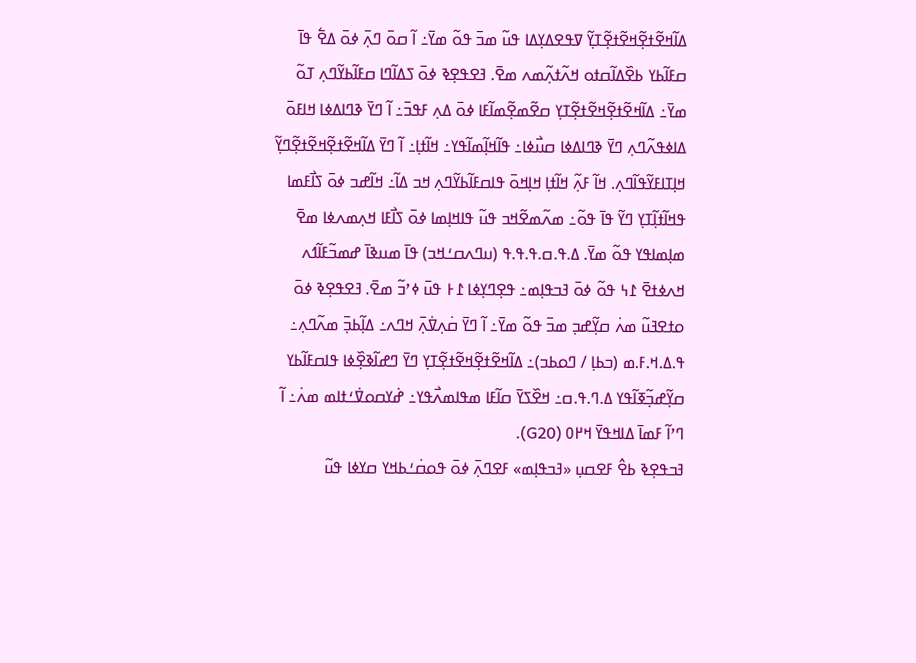ߡߊ߬ߞߐ߬ߙߐ߲߬ߞߐ߬ߙߐ߲߬ߠߌ߲߬ ߜߟߐߡߌ߲ߡߊ ߟߎ߬ ߘߏ߫ ߟߋ߬ ߘߌ߫߸ ߊ߬ ߛߋ߫ ߣߍ߲߫ ߦߋ߫ ߡߐ߱ ߟߊ߫ ߛߓߊ߬ߕߌ ߕߐ߰ߡߊ߬ߛߙߋ ߞߍ߬ߙߍ߲߬ߘߍ ߘߐ߫. ߔߐߟߐ߲ߢ ߦߋ߫ ߖߡߊ߬ߣߊ ߛߓߊ߬ߕߌ߬ߣߍ߲ ߠߋ߬ ߘߌ߫߸ ߡߊ߬ߞߐ߬ߙߐ߲߬ߞߐ߬ߙߐ߲߬ߠߌ߲ ߛߐ߬ߘߐ߲߬ߘߊ߬ߓߊ ߦߋ߫ ߡߍ߲ ߓߟߏ߫߸ ߊ߬ ߣߌ߫ ߢߣߊߡߦߊ ߞߊߓߋ߫ ߡߊߦߟߍ߬ߣߍ߲ ߣߌ߫ ߢߣߊߡߦߊ ߛߎ߯ߦߊ߸ ߟߊ߬ߞߊ߲߬ߘߊ߬ߟߌ߸ ߞߊ߬ߙߊ߲߸ ߊ߬ ߣߌ߫ ߡߊ߬ߞߐ߬ߙߐ߲߬ߞߐ߬ߙߐ߲߬ߣߌ߲߬ ߞߊ߲ߠߊߓߌ߬ߟߊ߬ߣߍ߲. ߞߊ߬ ߓߍ߲߬ ߞߊ߬ߙߊ߲ ߞߊ߲ߞߋ߫ ߟߊߛߓߊ߬ߕߌ߬ߣߍ߲ ߞߏ ߡߊ߬߸ ߞߊ߬ߝߏ ߦߋ߫ ߖߊ߯ߓߘߊ ߟߞߊ߬ߙߊ߲߬ߠߌ߲ ߣߌ߬ ߟߊ߫ ߟߋ߬߸ ߘߍ߬ߘߐ߬ߞߏ ߟߎ߬ ߟߊߞߊ߲ߘߊ ߦߋ߫ ߖߊ߯ߓߊ ߞߍ߲ߘߍߦߊ ߘߐ߫ ߘߊ߲ߘߊߟߌ ߟߋ߬ ߘߌ߫. ߡ.ߟ.ߛ.ߟ.ߟ.ߟ (ߎߣߍߛߑߞߏ) ߟߊ߫ ߘߎߢߊ߫ ߝߘߏ߬ߓߊ߬ߗߍ ߞߍߦߙߐ߫ ߁߆ ߟߋ߬ ߦߋ߫ ߔߏߟߊ߲ߘ߸ ߟߐ߲ߣߌ߲ߦߊ ߁߅ ߟߎ߫ ߦߴߏ߬ ߘߐ߫. ߔߐߟߐ߲ߢ ߦߋ߫ ߋߙߐߔߎ߬ ߘߍ߭ ߛߌ߲߬ߝߏ߲ ߘߏ߫ ߟߋ߬ ߘߌ߫߸ ߊ߬ ߣߌ߫ ߛ߭ߍ߲ߜ߭ߍ߲߫ ߞߣߍ߸ ߡߊ߲߬ߕߏ߲߫ ߘߍ߬ߣߍ߲߸ ߟ.ߡ.ߞ.ߓ.ߘ (ߏߕߊ߲ / ߣߋߕߏ)߸ ߡߊ߬ߞߐ߬ߙߐ߲߬ߞߐ߬ߙߐ߲߬ߠߌ߲ ߣߌ߫ ߣߝߊ߬ߢߐ߲߰ߦߊ ߟߊߛߓߊ߬ߕߌ ߛߌ߲߬ߝߏ߲߬ߧߊ߬ߟߌ ߡ.ߣ.ߟ.ߛ߸ ߞߐ߰ߖߌ߫ ߛߊ߬ߓߊ ߘߟߊߘߍ߯ߟߌ߸ ߝ߭ߌߛߋߜ߭ߑߙߊߘ ߘߍ߭߸ ߊ߬ ߣߴߊ߬ ߓߘߊ߫ ߡߊߞߟߌ߫ ߞ߂߀ (G20).
ߔߏߟߐ߲ߢ ߕߐ߮ ߓߐߛߎ߲ «ߔߏߟߊ߲ߘ» ߓߐߣߍ߲߫ ߦߋ߫ ߟߋߛ߭ߑߕߞߌ ߛߌߦߊ ߟߎ߬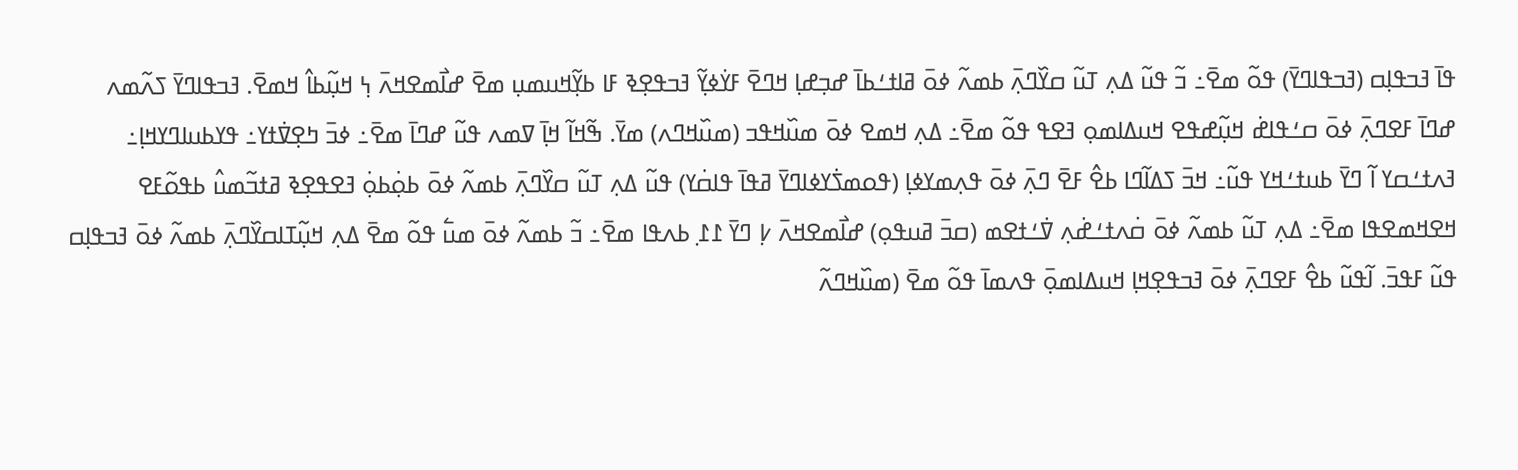ߟߊ߫ ߔߏߟߊ߲ߛ (ߔߏߟߊߣߌ߫) ߟߋ߬ ߘߐ߫߸ ߏ߬ ߟߎ߬ ߡߍ߲ ߠߎ߬ ߛߌ߰ߣߍ߲߫ ߕߘߍ߬ ߦߋ߫ ߥߊߙߑߕߊ߫ ߝߏ߲ߝߊ߲ ߞߣߐ߫ ߓߌ߭ߦߌ߲߬ ߔߏߟߐ߲ߢ ߓߊ ߕߌ߲߬ߞߎߘߎ߲ ߘߐ߫ ߝߊ߯ߘߐߞߍ߫ ߆߲ ߞߎ߲߬ߕߊ߮ ߞߘߐ߫. ߔߏߟߊߣߌ߫ ߖߍ߬ߘߍ ߝߣߊ߫ ߓߐߣߍ߲߫ ߦߋ߫ ߛߑߟߊߝ߭ ߞߎ߲߬ߝߟߐ ߞߎߡߊߘߋ߲ ߔߐߟ ߟߋ߬ ߘߐ߫߸ ߡߍ߲ ߞߘߐ ߦߋ߫ ߘߎ߰ߞߟߏ (ߘߎ߰ߞߣߍ) ߘߌ߫. ߒ߬ߞߊ߬ ߞߊ߲߫ ߜߘߍ ߟߎ߬ ߝߣߊ߫ ߘߐ߫߸ ߦߏ߫ ߤߐ߲ߜ߭ߙߌ߸ ߟߌߕߎߊߣߌߞߊ߲߸ ߔߍߙߑߛߌ ߊ߬ ߣߌ߫ ߕߎߙߑߞߌ ߟߎ߬߸ ߞߏ߫ ߖߡߊ߬ߣߊ ߕߐ߮ ߓߐ߫ ߣߍ߲߫ ߦߋ߫ ߟߍ߲ߘߌߦߊ߲ (ߟߋߘߖ߭ߌߦߊߣߌ߫ ߥߟߊ߫ ߟߊߛ߭ߌ) ߟߎ߬ ߡߍ߲ ߠߎ߬ ߛߌ߰ߣߍ߲߫ ߕߘߍ߬ ߦߋ߫ ߕߋ߲߭ߕߋ߲߭ ߔߐߟߐ߲ߢ ߥߙߏ߬ߘߎ߮ ߕߟߋ߬ߓߐ ߞߐߞߘߐߟߊ ߘߐ߫߸ ߡߍ߲ ߠߎ߬ ߕߘߍ߬ ߦߋ߫ ߛ߭ߍߙߑߝ߭ߍ߲ ߜ߭ߑߙߐߘ (ߛߏ߫ ߥߎߟߋ߲) ߝߊ߯ߘߐߞߍ߫ ߇߲ ߣߌ߫ ߁߁߲ ߕߍߟߊ ߘߐ߫߸ ߏ߬ ߕߘߍ߬ ߦߋ߫ ߘߎ߱ ߟߋ߬ ߘߐ߫ ߡߍ߲ ߞߎ߲߬ߠߊߛߌ߰ߣߍ߲߫ ߕߘߍ߬ ߦߋ߫ ߔߏߟߊ߲ߛ ߟߎ߬ ߓߟߏ߫. ߊ߬ߟߎ߬ ߕߐ߮ ߓߐߣߍ߲߫ ߦߋ߫ ߔߏߟߐ߲ߞߊ߲ ߞߎߡߊߘߋ߲߫ ߟߍߘߊ߫ ߟߋ߬ ߘߐ߫ (ߘߎ߰ߞߣߍ߬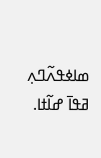ߘߊߦߟߍ߬ߣߍ߲ ߥߟߊ߫ ߝߊ߬ߙߊ.